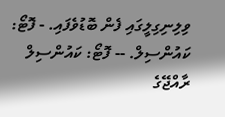ވިލިނިގިލީގައި ފެން ބޮޑުވެފައި. - ފޮޓޯ: ކައުންސިލް. -- ފޮޓޯ: ކައުންސިލް
ރާއްޖޭގެ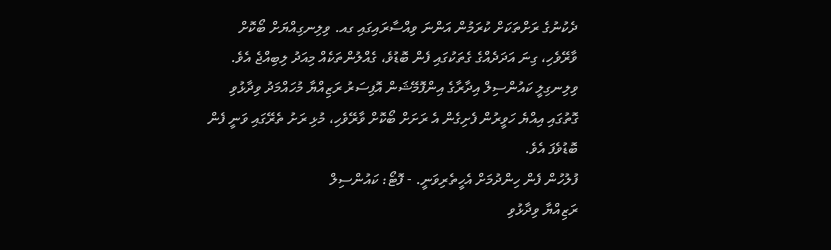ދެކުނުގެ ރަށްތަކަށް ކުރަމުން އަންނަ ވިއްސާރައިގައި ގއ. ވިލިނގިއްޔަށް ބޯކޮށް ވާރޭވެހި، ގިނަ އަދަދެއްގެ ގެތަކުގައި ފެން ބޮޑުވެ، ގެއްލުންތަކެއް މިއަދު ލިބިއްޖެ އެވެ.
ވިލިނގިލީ ކައުންސިލް އިދާރާގެ އިންފޮމޭޝަން އޮފިސަރު ރަޒިއްޔާ މުހައްމަދު ވިދާޅުވި ގޮތުގައި އިއްޔެ ހަވީރުން ފެށިގެން އެ ރަށަށް ބޯކޮށް ވާރޭވެހި، މުޅި ރަށު ތެރޭގައި ވަނީ ފެން ބޮޑުވެފަ އެވެ.
ފުލުހުން ފެން ހިންދުމަށް އެހީތެރިވަނީ. - ފޮޓޯ: ކައުންސިލް
ރަޒިއްޔާ ވިދާޅުވި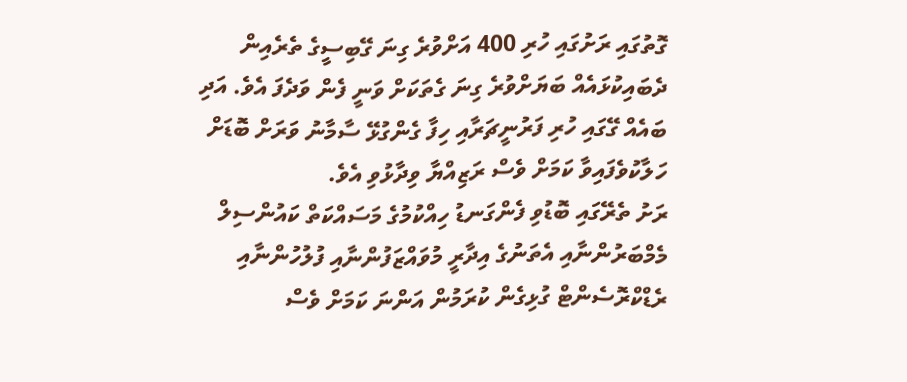ގޮތުގައި ރަށުގައި ހުރި 400 އަށްވުރެ ގިނަ ގޭބިސީގެ ތެރެއިން ދެބައިކުޅައެއް ބަޔަށްވުރެ ގިނަ ގެތަކަށް ވަނީ ފެން ވަދެފަ އެވެ. އަދި ބައެއް ގޭގައި ހުރި ފަރުނީޗަރާއި ހިފާ ގެންގުޅޭ ސާމާނު ވަރަށް ބޮޑަށް ހަލާކުވެފައިވާ ކަމަށް ވެސް ރަޒިއްޔާ ވިދާޅުވި އެވެ.
ރަށު ތެރޭގައި ބޮޑުވި ފެންގަނޑު ހިއްކުމުގެ މަސައްކަތް ކައުންސިލް މެމްބަރުންނާއި އެތަނުގެ އިދާރީ މުވައްޒަފުންނާއި ފުލުހުންނާއި ރެޑްކްރޮސެންޓް ގުޅިގެން ކުރަމުން އަންނަ ކަމަށް ވެސް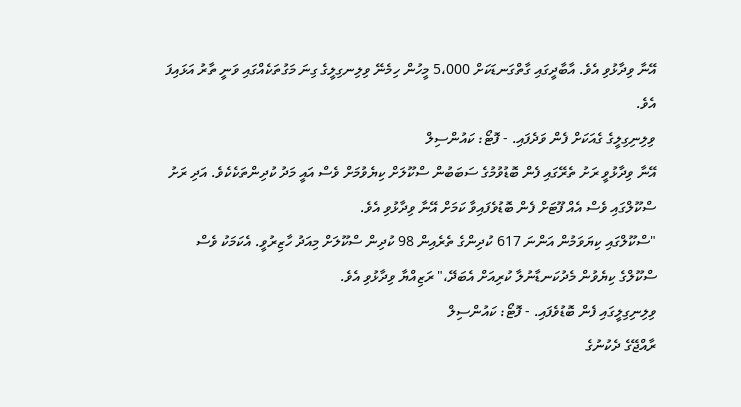އޭނާ ވިދާޅުވި އެވެ. އާބާދީގައި ގާތްގަނޑަކަށް 5،000 މީހުން ހިމެނޭ ވިލިނގިލީގެ ގިނަ މަގުތަކެއްގައި ވަނީ ތާރު އަޅައިފަ އެވެ.
ވިލިނިގިލީގެ ގެއަކަށް ފެން ވަދެފައި. - ފޮޓޯ: ކައުންސިލް
އޭނާ ވިދާޅުވީ ރަށު ތެރޭގައި ފެން ބޮޑުވުމުގެ ސަބަބުން ސްކޫލަށް ކިޔެވުމަށް ވެސް އައީ މަދު ކުދިންތަކެކެވެ. އަދި ރަށު ސްކޫލްގައި ވެސް އެއް ފޫޓަށް ފެން ބޮޑުވެފައިވާ ކަމަށް އޭނާ ވިދާޅުވި އެވެ.
"ސްކޫލްގައި ކިޔަވަމުން އަންނަ 617 ކުދިންގެ ތެރެއިން 98 ކުދިން ސްކޫލަށް މިއަދު ހާޒިރުވީ. އެކަމަކު ވެސް ސްކޫލްގެ ކިޔެވުން މެދުކަނޑާނުލާ ކުރިއަށް އެބަދޭ،" ރަޒިއްޔާ ވިދާޅުވި އެވެ.
ވިލިނިގިލީގައި ފެން ބޮޑުވެފައި. - ފޮޓޯ: ކައުންސިލް
ރާއްޖޭގެ ދެކުނުގެ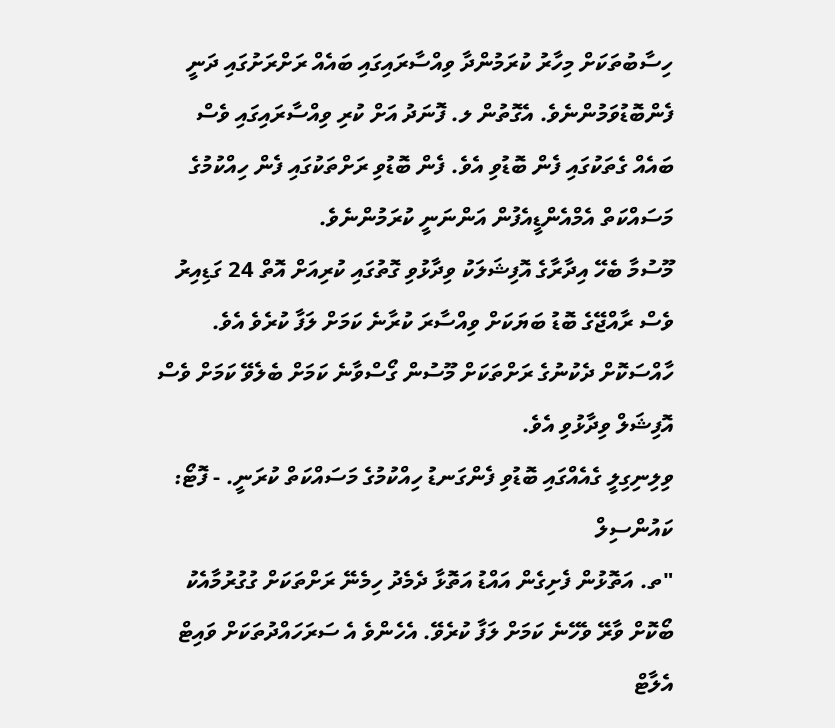ހިސާބުތަކަށް މިހާރު ކުރަމުންދާ ވިއްސާރައިގައި ބައެއް ރަށްރަށުގައި ދަނީ ފެންބޮޑުވަމުންނެވެ. އެގޮތުން ލ. ފޮނަދު އަށް ކުރި ވިއްސާރައިގައި ވެސް ބައެއް ގެތަކުގައި ފެން ބޮޑުވި އެވެ. ފެން ބޮޑުވި ރަށްތަކުގައި ފެން ހިއްކުމުގެ މަސައްކަތް އެމްއެންޑީއެފުން އަންނަނީ ކުރަމުންނެވެ.
މޫސުމާ ބެހޭ އިދާރާގެ އޮފިޝަލަކު ވިދާޅުވި ގޮތުގައި ކުރިއަށް އޮތް 24 ގަޑިއިރު ވެސް ރާއްޖޭގެ ބޮޑު ބަޔަކަށް ވިއްސާރަ ކުރާނެ ކަމަށް ލަފާ ކުރެވެ އެވެ. ހާއްސަކޮށް ދެކުނުގެ ރަށްތަކަށް މޫސުން ގޯސްވާނެ ކަމަށް ބެލެވޭ ކަމަށް ވެސް އޮފިޝަލް ވިދާޅުވި އެވެ.
ވިލިނިގިލީ ގެއެއްގައި ބޮޑުވި ފެންގަނޑު ހިއްކުމުގެ މަސައްކަތް ކުރަނީ. - ފޮޓޯ: ކައުންސިލް
"ތ. އަތޮޅުން ފެށިގެން އައްޑު އަތޮޅާ ދެމެދު ހިމެނޭ ރަށްތަކަށް ގުގުރުމާއެކު ބޯކޮށް ވާރޭ ވެހޭނެ ކަމަށް ލަފާ ކުރެވޭ. އެހެންވެ އެ ސަރަހައްދުތަކަށް ވައިޓް އެލާޓް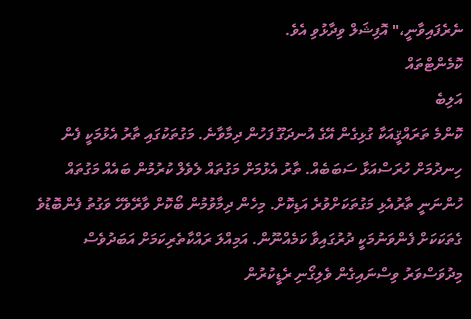ނެރެފައިވާނީ،" އޮފިޝަލް ވިދާޅުވި އެވެ.
ކޮމެންޓްތައް
އަލިބެ
ކޮންމެ ތަރައްޤީއަކާ ގުޅިގެން އޭގެ އުނދަގޫ ފަހުން ދިމާވާނެ. މަގުތަކުގައި ތާރު އެޅުމަކީ ފެން ހިނދުމަށް ހުރަސްއަޅާ ސަބަބެއް. ތާރު އެޅުމަށް މަގުތައް ލެވެލް ކުރުމުން ބައެއް މަގުތައް ހުންނަނީ ތާރުއެޅި މަގުތަކަށްވުރެ އަޑިކޮށް. މިހެން ދިމާވުމުން ބޯކޮށް ވާރޭވެހޭ ވަގުތު ފެންބޮޑުވެ ގެތަކަކަށް ފެންވަނުމަކީ ދުރުގައިވާ ކަމެއްނޫން. އަމިއްލަ ރައްކާތެރިކަމަށް އަބަދުވެސް މިދުވަސްވަރު ވިސްނައިގެން ވެލިގޯނި ރެޑީކުރުން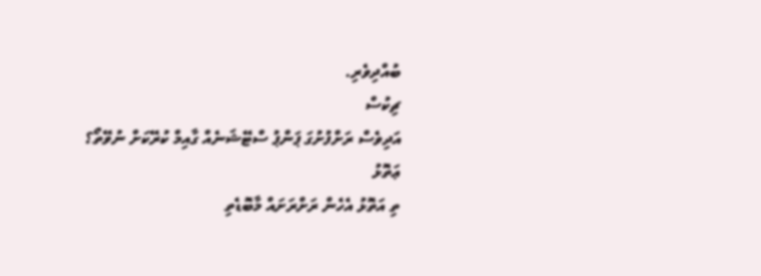ބުއްދިވެރި.
ޗިކުސް
އަދިވެސް ރަށްފުށުގަ ޕަންޕު ސްޓޭޝަނެއް ގާއިމް ކުރޭކަށް ނުވޭތޯ؟
ޢަތޮޅު
ތި އަތޮޅު އެހެން ރަށްރަށައް މާބޮޑެތި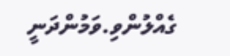ގެއްލުންވި.ވަމުންދަނީ